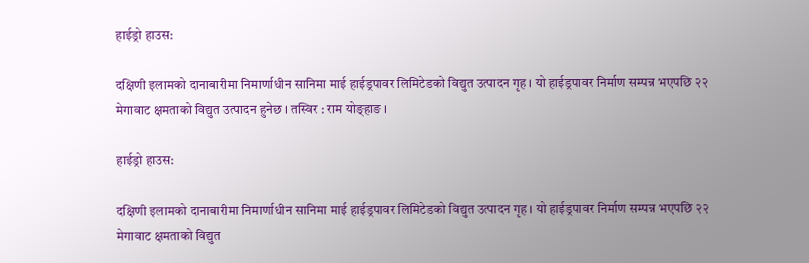हाईड्रो हाउस:

दक्षिणी इलामको दानाबारीमा निमार्णाधीन सानिमा माई हाईड्रपावर लिमिटेडको विद्युत उत्पादन गृह । यो हाईड्रपावर निर्माण सम्पन्न भएपछि २२ मेगावाट क्षमताको विद्युत उत्पादन हुनेछ । तस्विर : राम योङ्हाङ ।

हाईड्रो हाउस:

दक्षिणी इलामको दानाबारीमा निमार्णाधीन सानिमा माई हाईड्रपावर लिमिटेडको विद्युत उत्पादन गृह । यो हाईड्रपावर निर्माण सम्पन्न भएपछि २२ मेगावाट क्षमताको विद्युत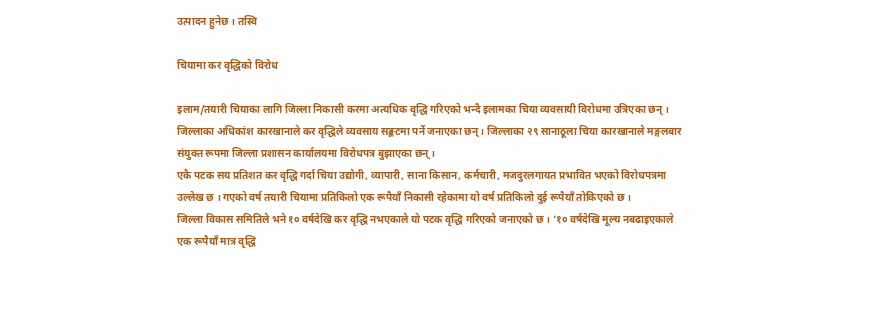उत्पादन हुनेछ । तस्वि

चियामा कर वृद्धिको विरोध

इलाम/तयारी चियाका लागि जिल्ला निकासी करमा अत्यधिक वृद्धि गरिएको भन्दै इलामका चिया व्यवसायी विरोधमा उत्रिएका छन् ।
जिल्लाका अधिकांश कारखानाले कर वृद्धिले व्यवसाय सङ्कटमा पर्ने जनाएका छन् । जिल्लाका २९ सानाठूला चिया कारखानाले मङ्गलबार संयुक्त रूपमा जिल्ला प्रशासन कार्यालयमा विरोधपत्र बुझाएका छन् ।
एकै पटक सय प्रतिशत कर वृद्धि गर्दा चिया उद्योगी, व्यापारी, साना किसान, कर्मचारी, मजदुरलगायत प्रभावित भएको विरोधपत्रमा उल्लेख छ । गएको वर्ष तयारी चियामा प्रतिकिलो एक रूपैयाँ निकासी रहेकामा यो वर्ष प्रतिकिलो दुई रूपैयाँ तोकिएको छ ।
जिल्ला विकास समितिले भने १० वर्षदेखि कर वृद्धि नभएकाले यो पटक वृद्धि गरिएको जनाएको छ । ‘१० वर्षदेखि मूल्य नबढाइएकाले एक रूपैयाँ मात्र वृद्धि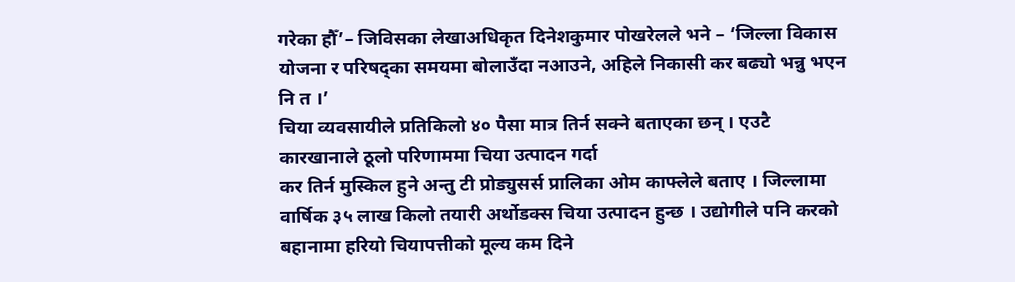गरेका हौँ’– जिविसका लेखाअधिकृत दिनेशकुमार पोखरेलले भने – ‘जिल्ला विकास योजना र परिषद्का समयमा बोलाउँदा नआउने, अहिले निकासी कर बढ्यो भन्नु भएन नि त ।’
चिया व्यवसायीले प्रतिकिलो ४० पैसा मात्र तिर्न सक्ने बताएका छन् । एउटै कारखानाले ठूलो परिणाममा चिया उत्पादन गर्दा
कर तिर्न मुस्किल हुने अन्तु टी प्रोड्युसर्स प्रालिका ओम काफ्लेले बताए । जिल्लामा वार्षिक ३५ लाख किलो तयारी अर्थोडक्स चिया उत्पादन हुन्छ । उद्योगीले पनि करको बहानामा हरियो चियापत्तीको मूल्य कम दिने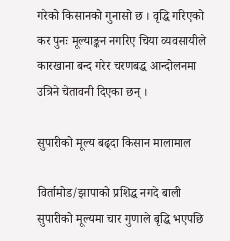गरेको किसानको गुनासो छ । वृद्धि गरिएको कर पुनः मूल्याङ्कन नगरिए चिया व्यवसायीले कारखाना बन्द गरेर चरणबद्ध आन्दोलनमा उत्रिने चेतावनी दिएका छन् ।

सुपारीको मूल्य बढ्दा किसान मालामाल

विर्तामोड/झापाको प्रशिद्ध नगदे बाली सुपारीको मूल्यमा चार गुणाले बृद्धि भएपछि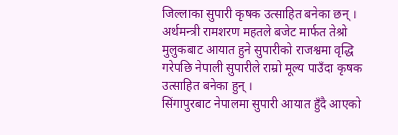जिल्लाका सुपारी कृषक उत्साहित बनेका छन् । अर्थमन्त्री रामशरण महतले बजेट मार्फत तेश्रो मुलुकबाट आयात हुने सुपारीको राजश्वमा वृद्धि गरेपछि नेपाली सुपारीले राम्रो मूल्य पाउँदा कृषक उत्साहित बनेका हुन् ।
सिंगापुरबाट नेपालमा सुपारी आयात हुँदै आएको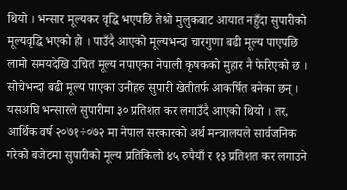थियो । भन्सार मूल्यकर वृद्धि भएपछि तेश्रो मुलुकबाट आयात नहुँदा सुपारीको मूल्यवृद्धि भएको हो । पाउँदै आएको मूल्यभन्दा चारगुणा बढी मूल्य पाएपछि लामो समयदेखि उचित मूल्य नपाएका नेपाली कृषकको मुहार नै फेरिएको छ । सोचेभन्दा बढी मूल्य पाएका उनीहरु सुपारी खेतीतर्फ आकर्षित बनेका छन् ।  यसअघि भन्सारले सुपारीमा ३० प्रतिशत कर लगाउँदै आएको थियो । तर, आर्थिक वर्ष २०७१÷०७२ मा नेपाल सरकारको अर्थ मन्त्रालयले सार्वजनिक गरेको बजेटमा सुपारीको मूल्य प्रतिकिलो ४५ रुपैयाँ र १३ प्रतिशत कर लगाउने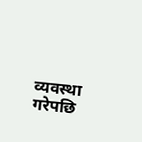व्यवस्था गरेपछि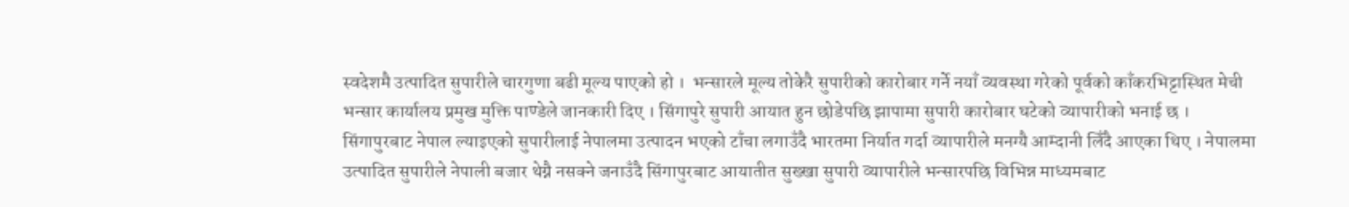स्वदेशमै उत्पादित सुपारीले चारगुणा बढी मूल्य पाएको हो ।  भन्सारले मूल्य तोकेरै सुपारीको कारोबार गर्ने नयाँ व्यवस्था गरेको पूर्वको काँकरभिट्टास्थित मेची भन्सार कार्यालय प्रमुख मुक्ति पाण्डेले जानकारी दिए । सिंगापुरे सुपारी आयात हुन छोडेपछि झापामा सुपारी कारोबार घटेको व्यापारीको भनाई छ ।
सिंगापुरबाट नेपाल ल्याइएको सुपारीलाई नेपालमा उत्पादन भएको टाँचा लगाउँदै भारतमा निर्यात गर्दा व्यापारीले मनग्यै आम्दानी लिँदै आएका थिए । नेपालमा उत्पादित सुपारीले नेपाली बजार थेग्नै नसक्ने जनाउँदै सिंगापुरबाट आयातीत सुख्खा सुपारी व्यापारीले भन्सारपछि विभिन्न माध्यमबाट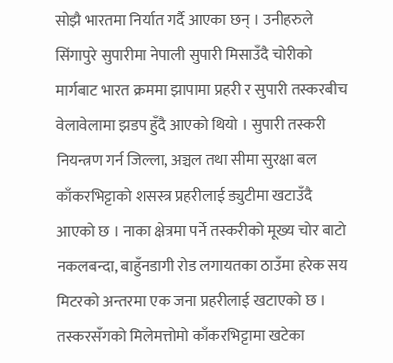सोझै भारतमा निर्यात गर्दै आएका छन् । उनीहरुले सिंगापुरे सुपारीमा नेपाली सुपारी मिसाउँदै चोरीको मार्गबाट भारत क्रममा झापामा प्रहरी र सुपारी तस्करबीच वेलावेलामा झडप हुँदै आएको थियो । सुपारी तस्करी नियन्त्रण गर्न जिल्ला, अञ्चल तथा सीमा सुरक्षा बल काँकरभिट्टाको शसस्त्र प्रहरीलाई ड्युटीमा खटाउँदै आएको छ । नाका क्षेत्रमा पर्ने तस्करीको मूख्य चोर बाटो नकलबन्दा, बाहुँनडागी रोड लगायतका ठाउँमा हरेक सय मिटरको अन्तरमा एक जना प्रहरीलाई खटाएको छ ।
तस्करसँगको मिलेमत्तोमो काँकरभिट्टामा खटेका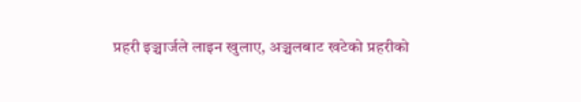प्रहरी इञ्चार्जले लाइन खुलाए, अञ्चलबाट खटेको प्रहरीको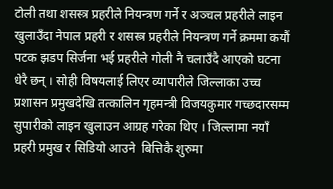टोली तथा शसस्त्र प्रहरीले नियन्त्रण गर्ने र अञ्चल प्रहरीले लाइन खुलाउँदा नेपाल प्रहरी र शसस्त्र प्रहरीले नियन्त्रण गर्ने क्रममा कयौं पटक झडप सिर्जना भई प्रहरीले गोली नै चलाउँदै आएको घटना धेरै छन् । सोही विषयलाई लिएर व्यापारीले जिल्लाका उच्च प्रशासन प्रमुखदेखि तत्कालिन गृहमन्त्री विजयकुमार गच्छदारसम्म सुपारीको लाइन खुलाउन आग्रह गरेका थिए । जिल्लामा नयाँ प्रहरी प्रमुख र सिडियो आउने  बित्तिकै शुरुमा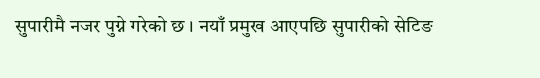सुपारीमै नजर पुग्ने गरेको छ । नयाँ प्रमुख आएपछि सुपारीको सेटिङ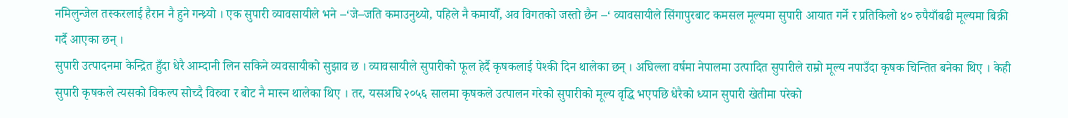नमिलुन्जेल तस्करलाई हैरान नै हुने गन्थ्र्यो । एक सुपारी व्यावसायीले भने –‘जे–जति कमाउनुथ्यो, पहिले नै कमायौँ, अव विगतको जस्तो छैन –‘ व्यावसायीले सिंगापुरबाट कमसल मूल्यमा सुपारी आयात गर्ने र प्रतिकिलो ४० रुपैयाँबढी मूल्यमा बिक्री गर्दै आएका छन् ।
सुपारी उत्पादनमा केन्द्रित हुँदा धेरै आम्दानी लिन सकिने व्यवसायीको सुझाव छ । व्यावसायीले सुपारीको फूल हेर्दै कृषकलाई पेश्की दिन थालेका छन् । अघिल्ला वर्षमा नेपालमा उत्पादित सुपारीले राम्रो मूल्य नपाउँदा कृषक चिन्तित बनेका थिए । केही सुपारी कृषकले त्यसको विकल्प सोच्दै विरुवा र बोट नै मास्न थालेका थिए । तर, यसअघि २०५६ सालमा कृषकले उत्पालन गरेको सुपारीको मूल्य वृद्धि भएपछि धेरैको ध्यान सुपारी खेतीमा परेको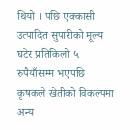थियो । पछि एक्कासी उत्पादित सुपारीको मूल्य घटेर प्रतिकिलो ५ रुपैयाँसम्म भएपछि कृषकले खेतीको विकल्पमा अन्य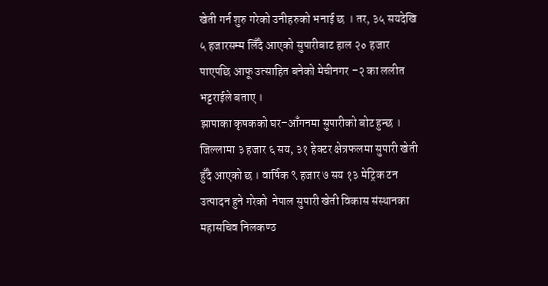खेती गर्न शुरु गरेको उनीहरुको भनाई छ  । तर, ३५ सयदेखि ५ हजारसम्म लिँदै आएको सुपारीबाट हाल २० हजार पाएपछि आफू उत्साहित बनेको मेचीनगर –२ का ललीत भट्टराईले बताए ।
झापाका कृषकको घर–आँगनमा सुपारीको बोट हुन्छ । जिल्लामा ३ हजार ६ सय, ३१ हेक्टर क्षेत्रफलमा सुपारी खेती हुँदै आएको छ । वार्षिक ९ हजार ७ सय १३ मेट्रिक टन उत्पादन हुने गरेको  नेपाल सुपारी खेती विकास संस्थानका महासचिव निलकण्ठ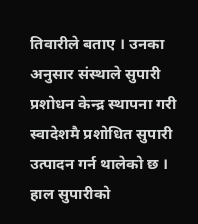तिवारीले बताए । उनका अनुसार संस्थाले सुपारी प्रशोधन केन्द्र स्थापना गरी स्वादेशमै प्रशोधित सुपारी उत्पादन गर्न थालेको छ । हाल सुपारीको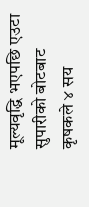मूल्यवृद्धि भएपछि एउटा सुपारीको बोटबाट कृषकले ४ सय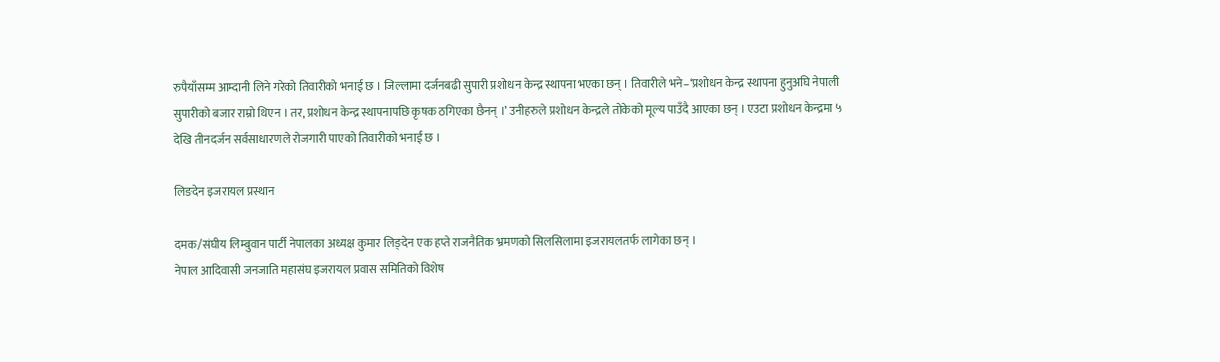रुपैयाँसम्म आम्दानी लिने गरेको तिवारीको भनाई छ । जिल्लामा दर्जनबढी सुपारी प्रशोधन केन्द्र स्थापना भएका छन् । तिवारीले भने–‘प्रशोधन केन्द्र स्थापना हुनुअघि नेपाली सुपारीको बजार राम्रो थिएन । तर, प्रशोधन केन्द्र स्थापनापछि कृषक ठगिएका छैनन् ।’ उनीहरुले प्रशोधन केन्द्रले तोकेको मूल्य पाउँदै आएका छन् । एउटा प्रशोधन केन्द्रमा ५ देखि तीनदर्जन सर्वसाधारणले रोजगारी पाएको तिवारीको भनाई छ ।

लिङदेन इजरायल प्रस्थान

दमक/संघीय लिम्बुवान पार्टी नेपालका अध्यक्ष कुमार लिङ्देन एक हप्ते राजनैतिक भ्रमणको सिलसिलामा इजरायलतर्फ लागेका छन् ।
नेपाल आदिवासी जनजाति महासंघ इजरायल प्रवास समितिको विशेष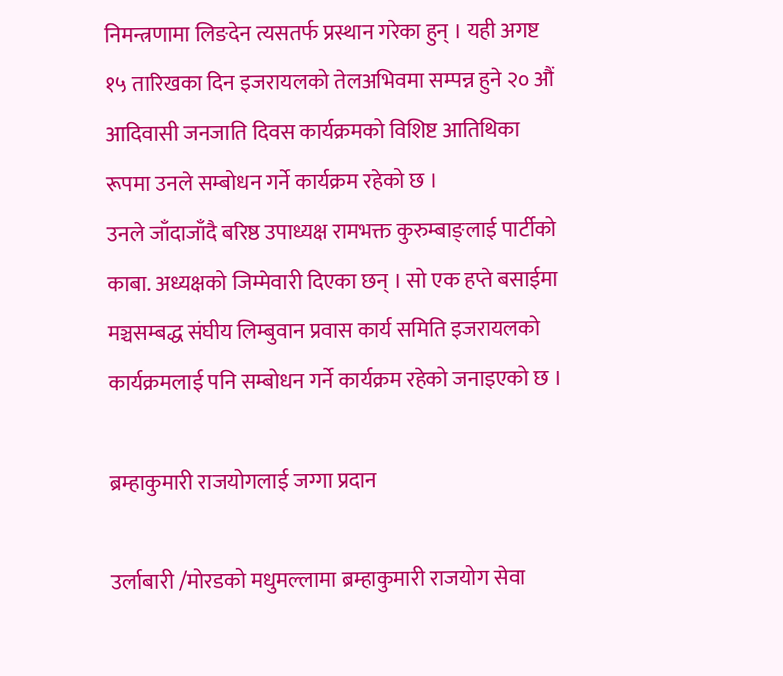निमन्त्रणामा लिङदेन त्यसतर्फ प्रस्थान गरेका हुन् । यही अगष्ट १५ तारिखका दिन इजरायलको तेलअभिवमा सम्पन्न हुने २० औं आदिवासी जनजाति दिवस कार्यक्रमको विशिष्ट आतिथिका रूपमा उनले सम्बोधन गर्ने कार्यक्रम रहेको छ ।
उनले जाँदाजाँदै बरिष्ठ उपाध्यक्ष रामभक्त कुरुम्बाङ्लाई पार्टीको काबा. अध्यक्षको जिम्मेवारी दिएका छन् । सो एक हप्ते बसाईमा मञ्चसम्बद्ध संघीय लिम्बुवान प्रवास कार्य समिति इजरायलको कार्यक्रमलाई पनि सम्बोधन गर्ने कार्यक्रम रहेको जनाइएको छ ।

ब्रम्हाकुमारी राजयोगलाई जग्गा प्रदान

उर्लाबारी /मोरडको मधुमल्लामा ब्रम्हाकुमारी राजयोग सेवा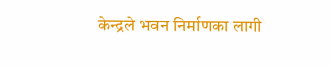केन्द्रले भवन निर्माणका लागी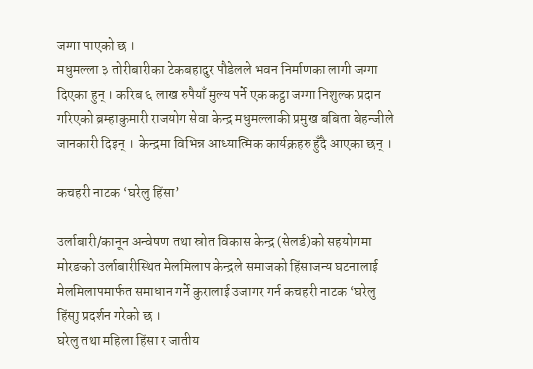जग्गा पाएको छ ।
मधुमल्ला ३ तोरीबारीका टेकबहादुर पौडेलले भवन निर्माणका लागी जग्गा दिएका हुन् । करिब ६ लाख रुपैयाँ मुल्य पर्ने एक कट्ठा जग्गा निशुल्क प्रदान गरिएको ब्रम्हाकुमारी राजयोग सेवा केन्द्र मधुमल्लाकी प्रमुख बबिता बेहन्जीले जानकारी दिइन् ।  केन्द्रमा विभिन्न आध्यात्मिक कार्यक्रहरु हुँदै आएका छन् ।

कचहरी नाटक ‘घरेलु हिंसा’

उर्लाबारी/कानून अन्वेषण तथा स्रोत विकास केन्द्र (सेलर्ड)को सहयोगमा मोरङको उर्लाबारीस्थित मेलमिलाप केन्द्रले समाजको हिंसाजन्य घटनालाई मेलमिलापमार्फत समाधान गर्ने कुरालाई उजागर गर्न कचहरी नाटक ‘घरेलु हिंसाु प्रदर्शन गरेको छ ।
घरेलु तथा महिला हिंसा र जातीय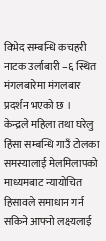विभेद सम्बन्धि कचहरी नाटक उर्लाबारी –६ स्थित मंगलबारेमा मंगलबार प्रदर्शन भएको छ ।  केन्द्रले महिला तथा घरेलु हिंसा सम्बन्धि गाउँ टोलका समस्यालाई मेलमिलापको माध्यमबाट न्यायोचित हिसावले समाधान गर्न सकिने आफ्नो लक्ष्यलाई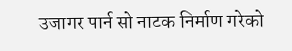उजागर पार्न सो नाटक निर्माण गरेको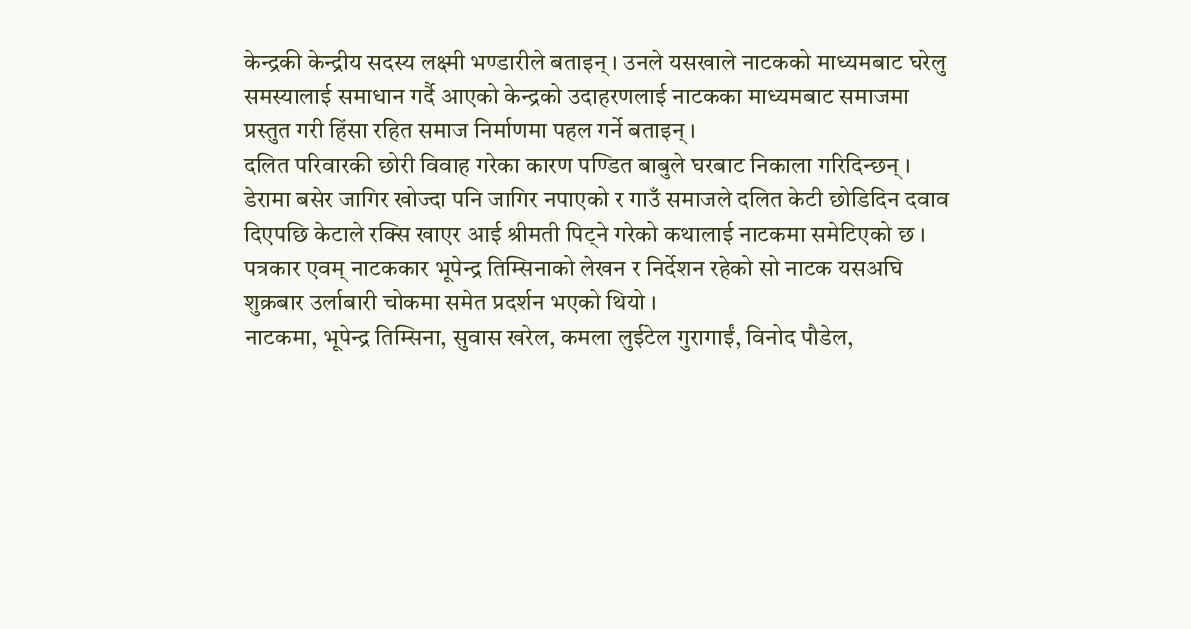केन्द्रकी केन्द्रीय सदस्य लक्ष्मी भण्डारीले बताइन् । उनले यसखाले नाटकको माध्यमबाट घरेलु समस्यालाई समाधान गर्दै आएको केन्द्रको उदाहरणलाई नाटकका माध्यमबाट समाजमा प्रस्तुत गरी हिंसा रहित समाज निर्माणमा पहल गर्ने बताइन् ।
दलित परिवारकी छोरी विवाह गरेका कारण पण्डित बाबुले घरबाट निकाला गरिदिन्छन् । डेरामा बसेर जागिर खोज्दा पनि जागिर नपाएको र गाउँ समाजले दलित केटी छोडिदिन दवाव दिएपछि केटाले रक्सि खाएर आई श्रीमती पिट्ने गरेको कथालाई नाटकमा समेटिएको छ ।
पत्रकार एवम् नाटककार भूपेन्द्र तिम्सिनाको लेखन र निर्देशन रहेको सो नाटक यसअघि शुक्रबार उर्लाबारी चोकमा समेत प्रदर्शन भएको थियो ।
नाटकमा, भूपेन्द्र तिम्सिना, सुवास खरेल, कमला लुईटेल गुरागाईं, विनोद पौडेल,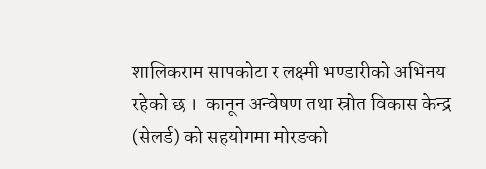शालिकराम सापकोटा र लक्ष्मी भण्डारीको अभिनय रहेको छ ।  कानून अन्वेषण तथा स्रोत विकास केन्द्र (सेलर्ड) को सहयोगमा मोरङको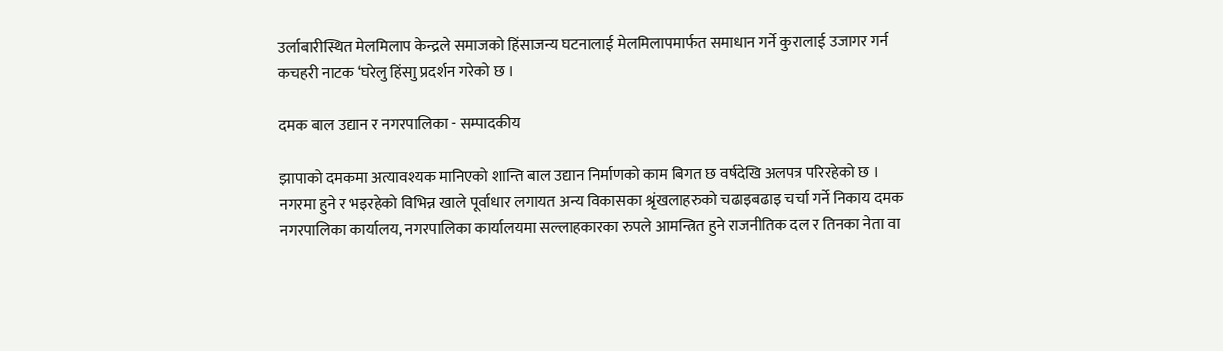उर्लाबारीस्थित मेलमिलाप केन्द्रले समाजको हिंसाजन्य घटनालाई मेलमिलापमार्फत समाधान गर्ने कुरालाई उजागर गर्न कचहरी नाटक ‘घरेलु हिंसाु प्रदर्शन गरेको छ ।

दमक बाल उद्यान र नगरपालिका - सम्पादकीय

झापाको दमकमा अत्यावश्यक मानिएको शान्ति बाल उद्यान निर्माणको काम बिगत छ वर्षदेखि अलपत्र परिरहेको छ । नगरमा हुने र भइरहेको विभिन्न खाले पूर्वाधार लगायत अन्य विकासका श्रृंखलाहरुको चढाइबढाइ चर्चा गर्ने निकाय दमक नगरपालिका कार्यालय, नगरपालिका कार्यालयमा सल्लाहकारका रुपले आमन्त्रित हुने राजनीतिक दल र तिनका नेता वा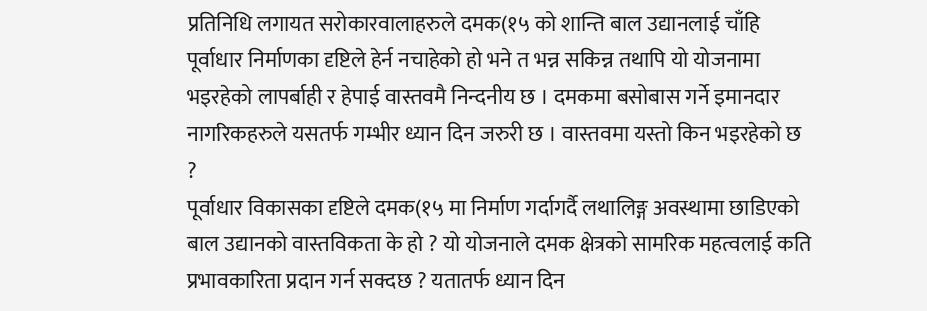प्रतिनिधि लगायत सरोकारवालाहरुले दमक(१५ को शान्ति बाल उद्यानलाई चाँहि पूर्वाधार निर्माणका दृष्टिले हेर्न नचाहेको हो भने त भन्न सकिन्न तथापि यो योजनामा भइरहेको लापर्बाही र हेपाई वास्तवमै निन्दनीय छ । दमकमा बसोबास गर्ने इमानदार नागरिकहरुले यसतर्फ गम्भीर ध्यान दिन जरुरी छ । वास्तवमा यस्तो किन भइरहेको छ ?
पूर्वाधार विकासका दृष्टिले दमक(१५ मा निर्माण गर्दागर्दै लथालिङ्ग अवस्थामा छाडिएको बाल उद्यानको वास्तविकता के हो ? यो योजनाले दमक क्षेत्रको सामरिक महत्वलाई कति प्रभावकारिता प्रदान गर्न सक्दछ ? यतातर्फ ध्यान दिन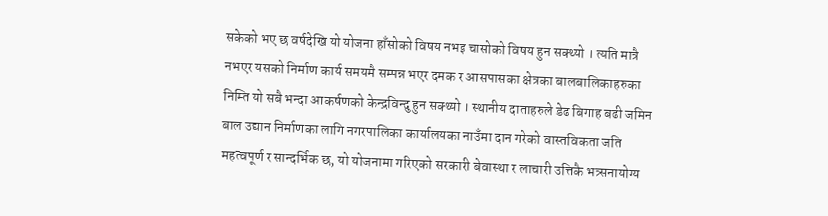सकेको भए छ वर्षदेखि यो योजना हाँसोको विषय नभइ चासोको विषय हुन सक्थ्यो । त्यति मात्रै नभएर यसको निर्माण कार्य समयमै सम्पन्न भएर दमक र आसपासका क्षेत्रका बालबालिकाहरुका निम्ति यो सबै भन्दा आकर्षणको केन्द्रविन्दु हुन सक्थ्यो । स्थानीय दाताहरुले डेढ बिगाह बढी जमिन बाल उद्यान निर्माणका लागि नगरपालिका कार्यालयका नाउँमा दान गरेको वास्तविकता जति महत्वपूर्ण र सान्दर्भिक छ, यो योजनामा गरिएको सरकारी बेवास्था र लाचारी उत्तिकै भत्र्सनायोग्य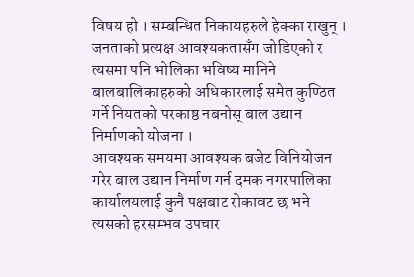विषय हो । सम्बन्धित निकायहरुले हेक्का राखुन् । जनताको प्रत्यक्ष आवश्यकतासँग जोडिएको र त्यसमा पनि भोलिका भविष्य मानिने बालबालिकाहरुको अधिकारलाई समेत कुण्ठित गर्ने नियतको परकाष्ठ नबनोस् बाल उद्यान निर्माणको योजना ।
आवश्यक समयमा आवश्यक बजेट विनियोजन गरेर बाल उद्यान निर्माण गर्न दमक नगरपालिका कार्यालयलाई कुनै पक्षबाट रोकावट छ भने त्यसको हरसम्भव उपचार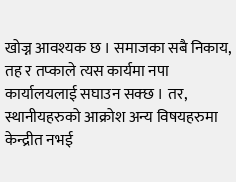खोज्न आवश्यक छ । समाजका सबै निकाय, तह र तप्काले त्यस कार्यमा नपा कार्यालयलाई सघाउन सक्छ । तर, स्थानीयहरुको आक्रोश अन्य विषयहरुमा केन्द्रीत नभई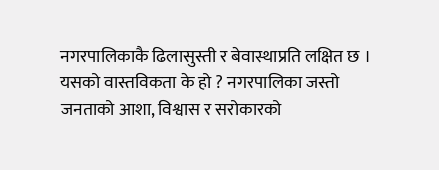नगरपालिकाकै ढिलासुस्ती र बेवास्थाप्रति लक्षित छ । यसको वास्तविकता के हो ? नगरपालिका जस्तो जनताको आशा, विश्वास र सरोकारको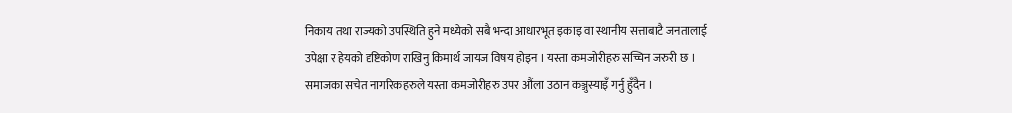निकाय तथा राज्यको उपस्थिति हुने मध्येको सबै भन्दा आधारभूत इकाइ वा स्थानीय सत्ताबाटै जनतालाई उपेक्षा र हेयको दृष्टिकोण राखिनु किमार्थ जायज विषय होइन । यस्ता कमजोरीहरु सच्चिन जरुरी छ । समाजका सचेत नागरिकहरुले यस्ता कमजोरीहरु उपर औंला उठान कञ्जुस्याइँ गर्नु हुँदैन ।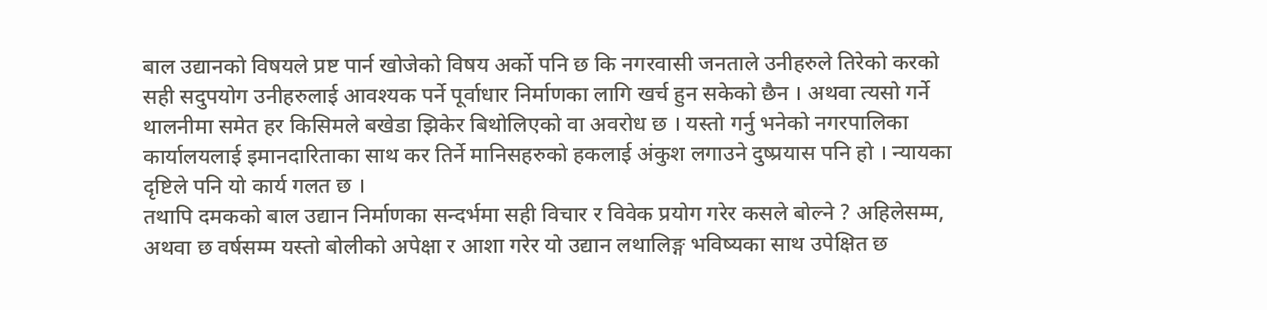बाल उद्यानको विषयले प्रष्ट पार्न खोजेको विषय अर्को पनि छ कि नगरवासी जनताले उनीहरुले तिरेको करको सही सदुपयोग उनीहरुलाई आवश्यक पर्ने पूर्वाधार निर्माणका लागि खर्च हुन सकेको छैन । अथवा त्यसो गर्ने थालनीमा समेत हर किसिमले बखेडा झिकेर बिथोलिएको वा अवरोध छ । यस्तो गर्नु भनेको नगरपालिका कार्यालयलाई इमानदारिताका साथ कर तिर्ने मानिसहरुको हकलाई अंकुश लगाउने दुष्प्रयास पनि हो । न्यायका दृष्टिले पनि यो कार्य गलत छ ।
तथापि दमकको बाल उद्यान निर्माणका सन्दर्भमा सही विचार र विवेक प्रयोग गरेर कसले बोल्ने ? अहिलेसम्म, अथवा छ वर्षसम्म यस्तो बोलीको अपेक्षा र आशा गरेर यो उद्यान लथालिङ्ग भविष्यका साथ उपेक्षित छ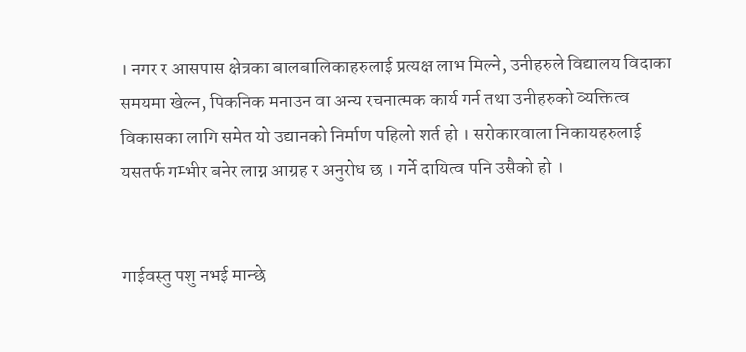। नगर र आसपास क्षेत्रका बालबालिकाहरुलाई प्रत्यक्ष लाभ मिल्ने, उनीहरुले विद्यालय विदाका समयमा खेल्न, पिकनिक मनाउन वा अन्य रचनात्मक कार्य गर्न तथा उनीहरुको व्यक्तित्व विकासका लागि समेत यो उद्यानको निर्माण पहिलो शर्त हो । सरोकारवाला निकायहरुलाई यसतर्फ गम्भीर बनेर लाग्न आग्रह र अनुरोध छ । गर्ने दायित्व पनि उसैको हो ।


गाईवस्तु पशु नभई मान्छे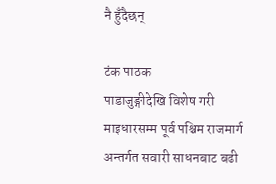नै हुँदैछन्

टंक पाठक
पाडाजुङ्गीदेखि विशेष गरी माइधारसम्म पूर्व पश्चिम राजमार्ग अन्तर्गत सवारी साधनबाट बढी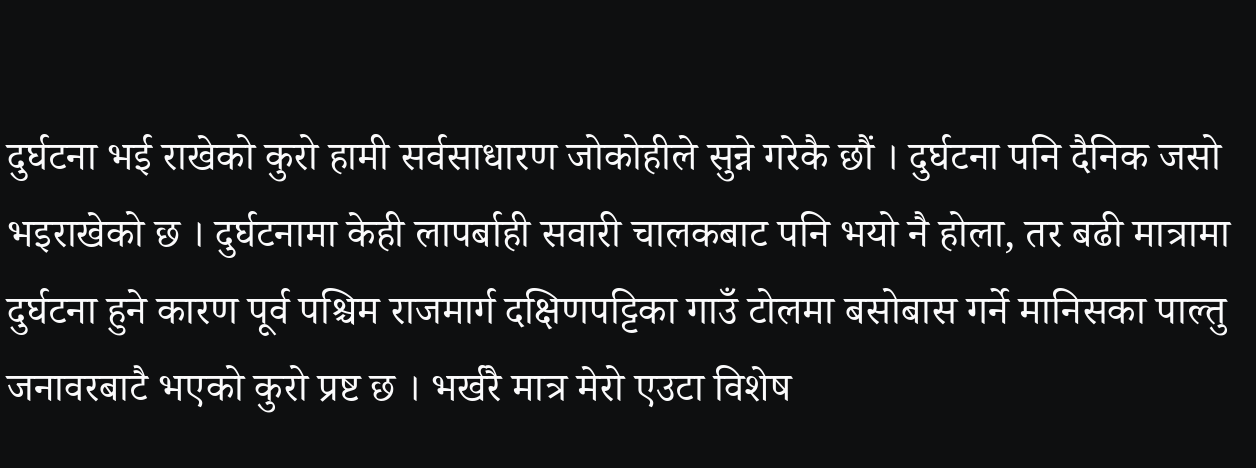दुर्घटना भई राखेको कुरो हामी सर्वसाधारण जोकोहीले सुन्ने गरेकै छौं । दुर्घटना पनि दैनिक जसो भइराखेको छ । दुर्घटनामा केही लापर्बाही सवारी चालकबाट पनि भयो नै होला, तर बढी मात्रामा दुर्घटना हुने कारण पूर्व पश्चिम राजमार्ग दक्षिणपट्टिका गाउँ टोलमा बसोबास गर्ने मानिसका पाल्तु जनावरबाटै भएको कुरो प्रष्ट छ । भर्खरै मात्र मेरो एउटा विशेष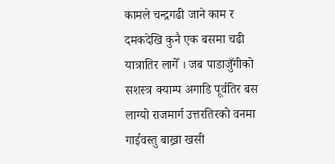कामले चन्द्रगढी जाने काम र दमकदेखि कुनै एक बसमा चढी यात्रातिर लागेँ । जब पाडाजुँगीको सशस्त्र क्याम्प अगाडि पूर्वतिर बस लाग्यो राजमार्ग उत्तरतिरको वनमा गाईवस्तु बाख्रा खसी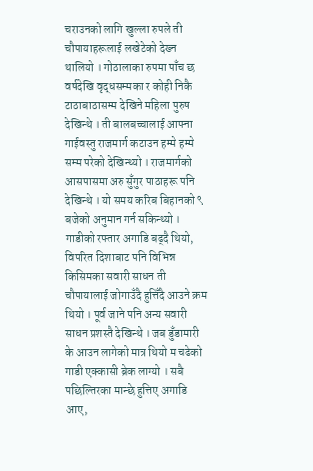चराउनको लागि खुल्ला रुपले ती चौपायाहरूलाई लखेटेको देख्न थालियो । गोठालाका रुपमा पाँच छ वर्षदेखि वृद्धसम्मका र कोही निकै टाठाबाठासम्म देखिने महिला पुरुष देखिन्थे । ती बालबच्चालाई आफ्ना गाईवस्तु राजमार्ग कटाउन हम्मे हम्मे सम्म परेको देखिन्थ्यो । राजमार्गको आसपासमा अरु सुँगुर पाठाहरू पनि देखिन्थे । यो समय करिब बिहानको ९ बजेको अनुमान गर्न सकिन्थ्यो । गाडीको रफ्तार अगाडि बढ्दै थियो, विपरित दिशाबाट पनि विभिन्न किसिमका सवारी साधन ती चौपायालाई जोगाउँदै हुत्तिँदै आउने क्रम थियो । पूर्व जाने पनि अन्य सवारी साधन प्रशस्तै देखिन्थे । जब डुँडामारी के आउन लागेको मात्र थियो म चढेको गाडी एक्कासी ब्रेक लाग्यो । सबै पछिल्तिरका मान्छे हुत्तिए अगाडि आए,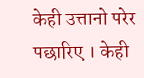केही उत्तानो परेर पछारिए । केही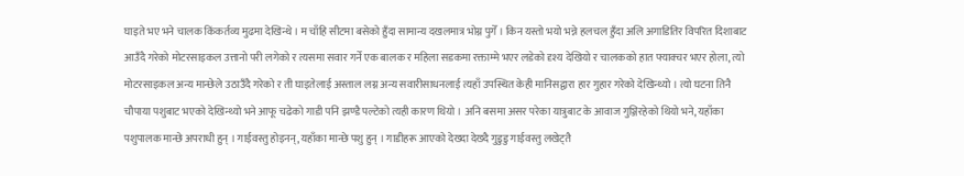घाइते भए भने चालक किंकर्तव्य मुढमा देखिन्थे । म चाँहि सीटमा बसेको हुँदा सामान्य दखलमात्र भोग्न पुगेँ । किन यस्तो भयो भन्ने हलचल हुँदा अलि अगाडितिर विपरित दिशाबाट आउँदै गरेको मोटरसाइकल उत्तानो परी लगेको र त्यसमा सवार गर्ने एक बालक र महिला सडकमा रक्ताम्मे भएर लडेको दृश्य देखियो र चालकको हात फ्याक्चर भएर होला, त्यो मोटरसाइकल अन्य मान्छेले उठाउँदै गरेको र ती घाइतेलाई अस्ताल लग्न अन्य सवारीसाधनलाई त्यहाँ उपस्थित केही मानिसद्वारा हार गुहार गरेको देखिन्थ्यो । त्यो घटना तिनै चौपाया पशुबाट भएको देखिन्थ्यो भने आफू चढेको गाडी पनि झण्डै पल्टेको त्यही कारण थियो । अनि बसमा असर परेका यात्रुबाट के आवाज गुञ्जिरहेको थियो भने, यहाँका पशुपालक मान्छे अपराधी हुन् । गाईवस्तु होइनन्, यहाँका मान्छे पशु हुन् । गाडीहरू आएको देख्दा देख्दै गुडुडु गाईवस्तु लखेट्तै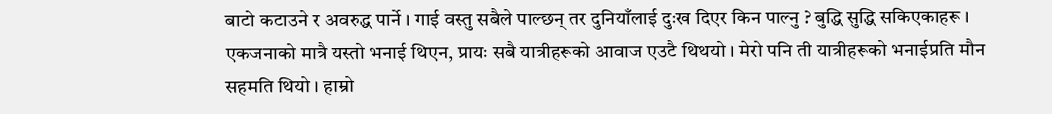बाटो कटाउने र अवरुद्ध पार्ने । गाई वस्तु सबैले पाल्छन् तर दुनियाँलाई दुःख दिएर किन पाल्नु ? बुद्धि सुद्धि सकिएकाहरू । एकजनाको मात्रै यस्तो भनाई थिएन, प्रायः सबै यात्रीहरूको आवाज एउटै थिथयो । मेरो पनि ती यात्रीहरूको भनाईप्रति मौन सहमति थियो । हाम्रो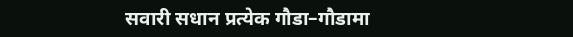सवारी सधान प्रत्येक गौडा–गौडामा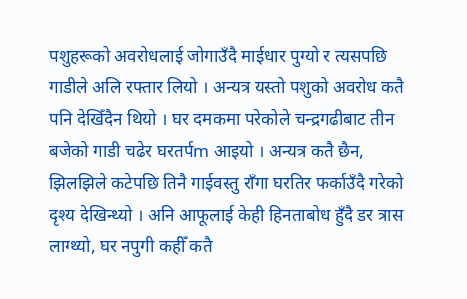पशुहरूको अवरोधलाई जोगाउँदै माईधार पुग्यो र त्यसपछि गाडीले अलि रफ्तार लियो । अन्यत्र यस्तो पशुको अवरोध कतै पनि देखिँदैन थियो । घर दमकमा परेकोले चन्द्रगढीबाट तीन बजेको गाडी चढेर घरतर्पm आइयो । अन्यत्र कतै छैन, झिलझिले कटेपछि तिनै गाईवस्तु राँगा घरतिर फर्काउँदै गरेको दृश्य देखिन्थ्यो । अनि आफूलाई केही हिनताबोध हुँदै डर त्रास लाग्थ्यो, घर नपुगी कहीँ कतै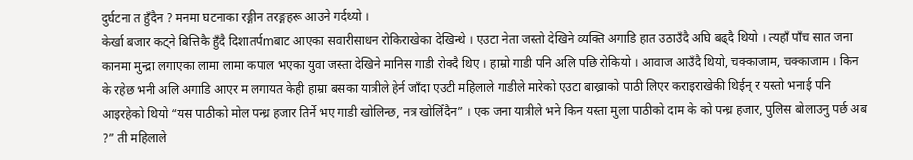दुर्घटना त हुँदैन ? मनमा घटनाका रङ्गीन तरङ्गहरू आउने गर्दथ्यो ।
केर्खा बजार कट्ने बित्तिकै हुँदै दिशातर्पmबाट आएका सवारीसाधन रोकिराखेका देखिन्थे । एउटा नेता जस्तो देखिने व्यक्ति अगाडि हात उठाउँदै अघि बढ्दै थियो । त्यहाँ पाँच सात जना कानमा मुन्द्रा लगाएका लामा लामा कपाल भएका युवा जस्ता देखिने मानिस गाडी रोक्दै थिए । हाम्रो गाडी पनि अलि पछि रोकियो । आवाज आउँदै थियो, चक्काजाम, चक्काजाम । किन के रहेछ भनी अलि अगाडि आएर म लगायत केही हाम्रा बसका यात्रीले हेर्न जाँदा एउटी महिलाले गाडीले मारेको एउटा बाख्राको पाठी लिएर कराइराखेकी थिईन् र यस्तो भनाई पनि आइरहेको थियो “यस पाठीको मोल पन्ध्र हजार तिर्ने भए गाडी खोलिन्छ, नत्र खोलिँदैन” । एक जना यात्रीले भने किन यस्ता मुला पाठीको दाम के को पन्ध्र हजार, पुलिस बोलाउनु पर्छ अब ?” ती महिलाले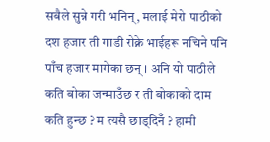सबैले सुन्ने गरी भनिन्, मलाई मेरो पाठीको दश हजार ती गाडी रोक्ने भाईहरू नचिने पनि पाँच हजार मागेका छन् । अनि यो पाठीले कति बोका जन्माउँछ र ती बोकाको दाम कति हुन्छ ? म त्यसै छाड्दिनँ ? हामी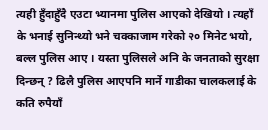त्यही हुँदाहुँदै एउटा भ्यानमा पुलिस आएको देखियो । त्यहाँ के भनाई सुनिन्थ्यो भने चक्काजाम गरेको २० मिनेट भयो, बल्ल पुलिस आए । यस्ता पुलिसले अनि के जनताको सुरक्षा दिन्छन् ? ढिलै पुलिस आएपनि मार्ने गाडीका चालकलाई के कति रुपैयाँ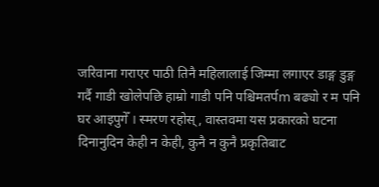जरिवाना गराएर पाठी तिनै महिलालाई जिम्मा लगाएर डाङ्ग डुङ्ग गर्दै गाडी खोलेपछि हाम्रो गाडी पनि पश्चिमतर्पm बढ्यो र म पनि घर आइपुगेँ । स्मरण रहोस्, वास्तवमा यस प्रकारको घटना दिनानुदिन केही न केही, कुनै न कुनै प्रकृतिबाट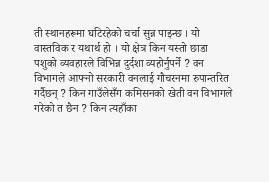ती स्थानहरूमा घटिरहेको चर्चा सुन्न पाइन्छ । यो वास्तविक र यथार्थ हो । यो क्षेत्र किन यस्तो छाडा पशुको व्यवहारले विभिन्न दुर्दशा व्यहोर्नुपर्ने ? वन विभागले आफ्नो सरकारी वनलाई गौचरनमा रुपान्तरित गर्दैछन् ? किन गाउँलेसँग कमिसनको खेती वन विभागले गरेको त छैन ? किन त्यहाँका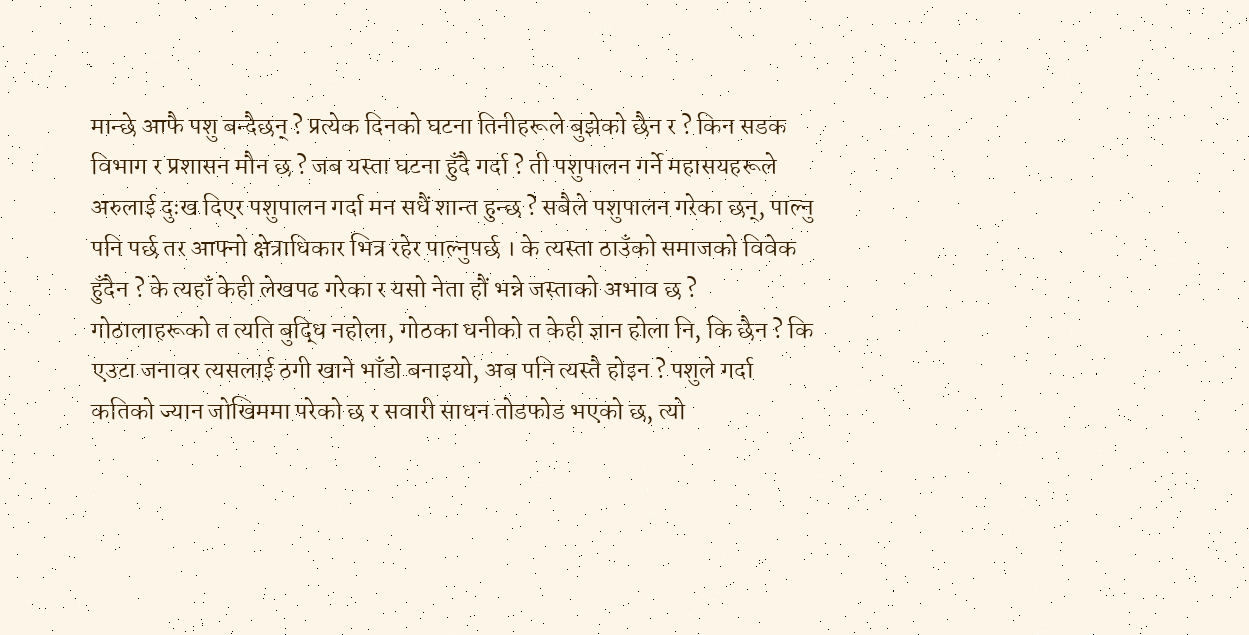मान्छे आफै पशु बन्दैछन् ? प्रत्येक दिनको घटना तिनीहरूले बुझेको छैन र ? किन सडक विभाग र प्रशासन मौन छ ? जब यस्ता घटना हुँदै गर्दा ? ती पशुपालन गर्ने महासयहरूले अरुलाई दुःख दिएर पशुपालन गर्दा मन सधैं शान्त हुन्छ ? सबैले पशुपालन गरेका छन्, पाल्नु पनि पर्छ तर आफ्नो क्षेत्राधिकार भित्र रहेर पाल्नुपर्छ । के त्यस्ता ठाउँको समाजको विवेक हुँदैन ? के त्यहाँ केही लेखपढ गरेका र यसो नेता हौं भन्ने जस्ताको अभाव छ ? गोठालाहरूको त त्यति बुद्धि नहोला, गोठका धनीको त केही ज्ञान होला नि, कि छैन ? कि एउटा जनावर त्यसलाई ठगी खाने भाँडो बनाइयो, अब पनि त्यस्तै होइन ? पशुले गर्दा कतिको ज्यान जोखिममा परेको छ र सवारी साधन तोडफोड भएको छ, त्यो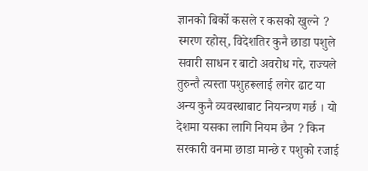ज्ञानको बिर्को कसले र कसको खुल्ने ? स्मरण रहोस्, विदेशतिर कुनै छाडा पशुले सवारी साधन र बाटो अवरोध गरे, राज्यले तुरुन्तै त्यस्ता पशुहरूलाई लगेर ढाट या अन्य कुनै व्यवस्थाबाट नियन्त्रण गर्छ । यो देशमा यसका लागि नियम छैन ? किन सरकारी वनमा छाडा मान्छे र पशुको रजाई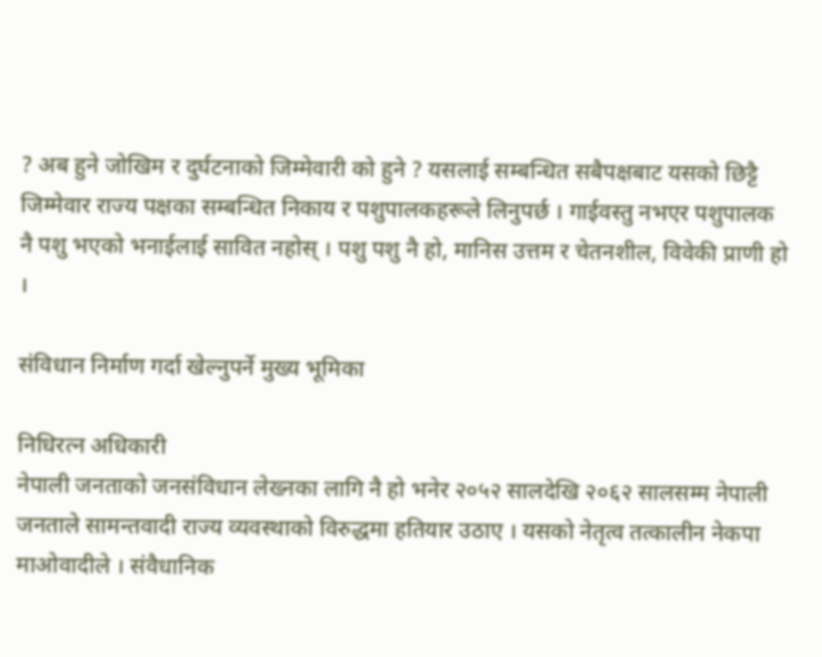? अब हुने जोखिम र दुर्घटनाको जिम्मेवारी को हुने ? यसलाई सम्बन्धित सबैपक्षबाट यसको छिट्टै जिम्मेवार राज्य पक्षका सम्बन्धित निकाय र पशुपालकहरूले लिनुपर्छ । गाईवस्तु नभएर पशुपालक नै पशु भएको भनाईलाई सावित नहोस् । पशु पशु नै हो, मानिस उत्तम र चेतनशील, विवेकी प्राणी हो ।

संविधान निर्माण गर्दा खेल्नुपर्ने मुख्य भूमिका

निधिरत्न अधिकारी
नेपाली जनताको जनसंविधान लेख्नका लागि नै हो भनेर २०५२ सालदेखि २०६२ सालसम्म नेपाली जनताले सामन्तवादी राज्य व्यवस्थाको विरुद्धमा हतियार उठाए । यसको नेतृत्व तत्कालीन नेकपा माओवादीले । संवैधानिक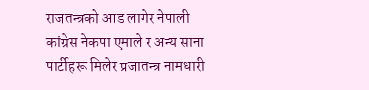राजतन्त्रको आड लागेर नेपाली कांग्रेस नेकपा एमाले र अन्य साना पार्टीहरू मिलेर प्रजातन्त्र नामधारी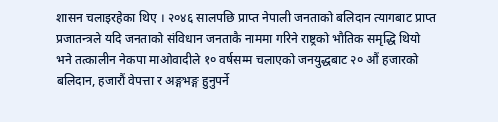शासन चलाइरहेका थिए । २०४६ सालपछि प्राप्त नेपाली जनताको बलिदान त्यागबाट प्राप्त प्रजातन्त्रले यदि जनताको संविधान जनताकै नाममा गरिने राष्ट्रको भौतिक समृद्धि थियो भने तत्कालीन नेकपा माओवादीले १० वर्षसम्म चलाएको जनयुद्धबाट २० औं हजारको बलिदान, हजारौं वेपत्ता र अङ्गभङ्ग हुनुपर्ने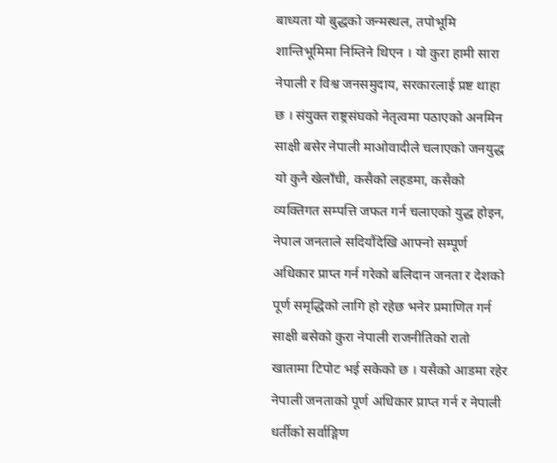बाध्यता यो बुद्धको जन्मस्थल, तपोभूमि शान्तिभूमिमा निम्तिने थिएन । यो कुरा हामी सारा नेपाली र विश्व जनसमुदाय, सरकारलाई प्रष्ट थाहा छ । संयुक्त राष्ट्रसंघको नेतृत्वमा पठाएको अनमिन साक्षी बसेर नेपाली माओवादीले चलाएको जनयुद्ध यो कुनै खेलाँची, कसैको लहडमा, कसैको व्यक्तिगत सम्पत्ति जफत गर्न चलाएको युद्ध होइन, नेपाल जनताले सदियौंदेखि आफ्नो सम्पूर्ण अधिकार प्राप्त गर्न गरेको बलिदान जनता र देशको पूर्ण समृद्धिको लागि हो रहेछ भनेर प्रमाणित गर्न साक्षी बसेको कुरा नेपाली राजनीतिको रातो खातामा टिपोट भई सकेको छ । यसैको आडमा रहेर नेपाली जनताको पूर्ण अधिकार प्राप्त गर्न र नेपाली धर्तीको सर्वाङ्गिण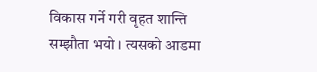विकास गर्ने गरी वृहत शान्ति सम्झौता भयो । त्यसको आडमा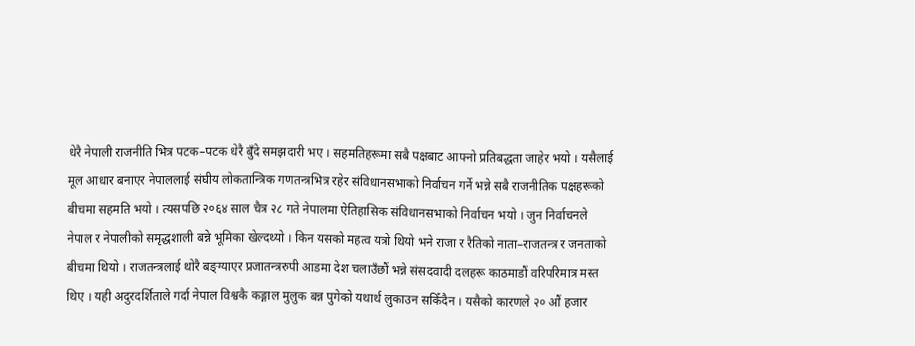धेरै नेपाली राजनीति भित्र पटक–पटक धेरै बुँदे समझदारी भए । सहमतिहरूमा सबै पक्षबाट आफ्नो प्रतिबद्धता जाहेर भयो । यसैलाई मूल आधार बनाएर नेपाललाई संघीय लोकतान्त्रिक गणतन्त्रभित्र रहेर संविधानसभाको निर्वाचन गर्ने भन्ने सबै राजनीतिक पक्षहरूको बीचमा सहमति भयो । त्यसपछि २०६४ साल चैत्र २८ गते नेपालमा ऐतिहासिक संविधानसभाको निर्वाचन भयो । जुन निर्वाचनले नेपाल र नेपालीको समृद्धशाली बन्ने भूमिका खेल्दथ्यो । किन यसको महत्व यत्रो थियो भने राजा र रैतिको नाता–राजतन्त्र र जनताको बीचमा थियो । राजतन्त्रलाई थोरै बङ्ग्याएर प्रजातन्त्ररुपी आडमा देश चलाउँछौं भन्ने संसदवादी दलहरू काठमाडौं वरिपरिमात्र मस्त थिए । यही अदुरदर्शिताले गर्दा नेपाल विश्वकै कङ्गाल मुलुक बन्न पुगेको यथार्थ लुकाउन सकिँदैन । यसैको कारणले २० औं हजार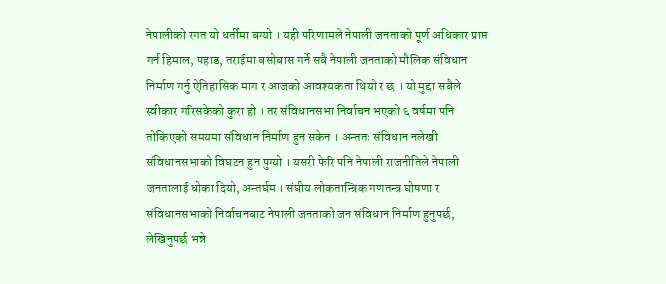नेपालीको रगत यो धर्तीमा बग्यो । यही परिणामले नेपाली जनताको पूर्ण अधिकार प्राप्त गर्न हिमाल, पहाड, तराईमा बसोबास गर्ने सबै नेपाली जनताको मौलिक संविधान निर्माण गर्नु ऐतिहासिक माग र आजको आवश्यकता थियो र छ । यो मुद्दा सबैले स्वीकार गरिसकेको कुरा हो । तर संविधानसभा निर्वाचन भएको ६ वर्षमा पनि तोकिएको समयमा संविधान निर्माण हुन सकेन । अन्ततः संविधान नलेखी संविधानसभाको विघटन हुन पुग्यो । यसरी फेरि पनि नेपाली राजनीतिले नेपाली जनतालाई धोका दियो, अन्तर्घम । संघीय लोकतान्त्रिक गणतन्त्र घोषणा र संविधानसभाको निर्वाचनबाट नेपाली जनताको जन संविधान निर्माण हुनुपर्छ, लेखिनुपर्छ भन्ने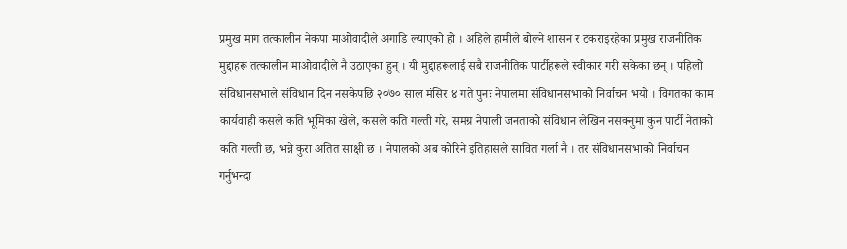प्रमुख माग तत्कालीन नेकपा माओवादीले अगाडि ल्याएको हो । अहिले हामीले बोल्ने शासन र टकराइरहेका प्रमुख राजनीतिक मुद्दाहरू तत्कालीन माओवादीले नै उठाएका हुन् । यी मुद्दाहरूलाई सबै राजनीतिक पार्टीहरूले स्वीकार गरी सकेका छन् । पहिलो संविधानसभाले संविधान दिन नसकेपछि २०७० साल मंसिर ४ गते पुनः नेपालमा संविधानसभाको निर्वाचन भयो । विगतका काम कार्यवाही कसले कति भूमिका खेले, कसले कति गल्ती गरे, समग्र नेपाली जनताको संविधान लेखिन नसक्नुमा कुन पार्टी नेताको कति गल्ती छ, भन्ने कुरा अतित साक्षी छ । नेपालको अब कोरिने इतिहासले सावित गर्ला नै । तर संविधानसभाको निर्वाचन गर्नुभन्दा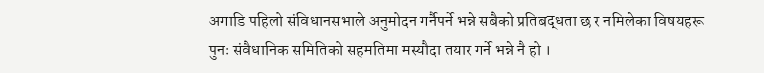अगाडि पहिलो संविधानसभाले अनुमोदन गर्नैपर्ने भन्ने सबैको प्रतिबद्धता छ र नमिलेका विषयहरू पुनः संवैधानिक समितिको सहमतिमा मस्यौदा तयार गर्ने भन्ने नै हो ।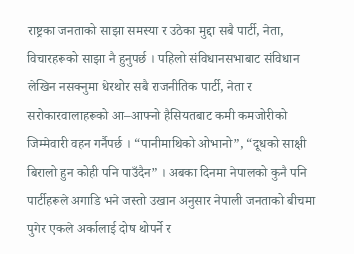राष्ट्रका जनताको साझा समस्या र उठेका मुद्दा सबै पार्टी, नेता, विचारहरूको साझा नै हुनुपर्छ । पहिलो संविधानसभाबाट संविधान लेखिन नसक्नुमा धेरथोर सबै राजनीतिक पार्टी, नेता र सरोकारवालाहरूको आ–आफ्नो हैसियतबाट कमी कमजोरीको जिम्मेवारी वहन गर्नैपर्छ । “पानीमाथिको ओभानो”, “दूधको साक्षी बिरालो हुन कोही पनि पाउँदैन” । अबका दिनमा नेपालको कुनै पनि पार्टीहरूले अगाडि भने जस्तो उखान अनुसार नेपाली जनताको बीचमा पुगेर एकले अर्कालाई दोष थोपर्ने र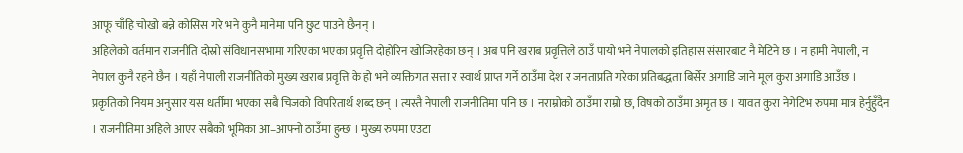आफू चाँहि चोखो बन्ने कोसिस गरे भने कुनै मानेमा पनि छुट पाउने छैनन् ।
अहिलेको वर्तमान राजनीति दोस्रो संविधानसभामा गरिएका भएका प्रवृत्ति दोहोरिन खोजिरहेका छन् । अब पनि खराब प्रवृत्तिले ठाउँ पायो भने नेपालको इतिहास संसारबाट नै मेटिने छ । न हामी नेपाली, न नेपाल कुनै रहने छैन । यहाँ नेपाली राजनीतिको मुख्य खराब प्रवृत्ति के हो भने व्यक्तिगत सत्ता र स्वार्थ प्राप्त गर्ने ठाउँमा देश र जनताप्रति गरेका प्रतिबद्धता बिर्सेर अगाडि जाने मूल कुरा अगाडि आउँछ । प्रकृतिको नियम अनुसार यस धर्तीमा भएका सबै चिजको विपरितार्थ शब्द छन् । त्यस्तै नेपाली राजनीतिमा पनि छ । नराम्रोको ठाउँमा राम्रो छ, विषको ठाउँमा अमृत छ । यावत कुरा नेगेटिभ रुपमा मात्र हेर्नुहुँदैन । राजनीतिमा अहिले आएर सबैको भूमिका आ–आफ्नो ठाउँमा हुन्छ । मुख्य रुपमा एउटा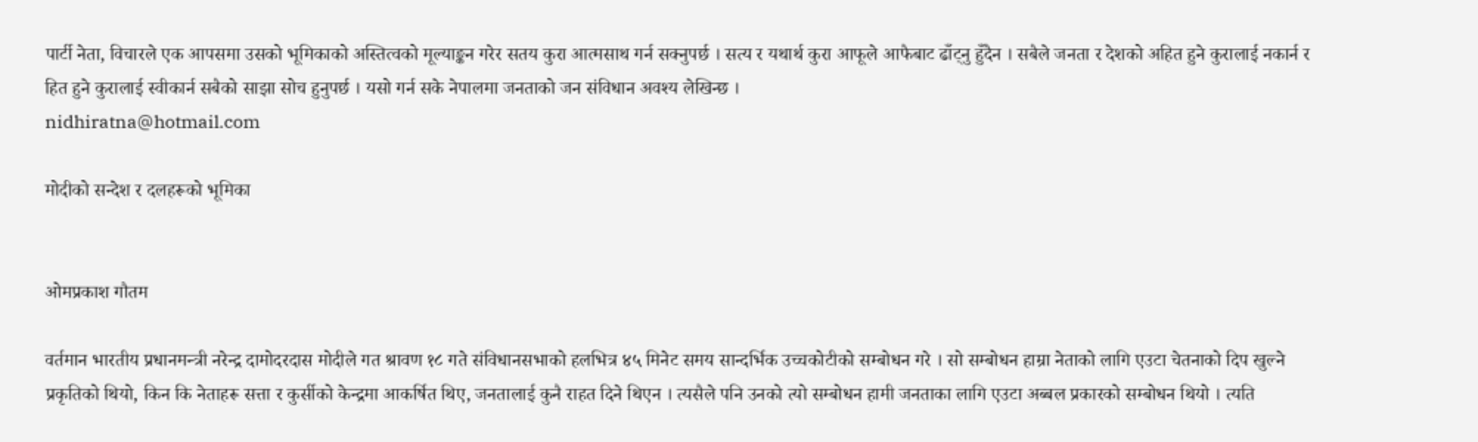पार्टी नेता, विचारले एक आपसमा उसको भूमिकाको अस्तित्वको मूल्याङ्कन गरेर सतय कुरा आत्मसाथ गर्न सक्नुपर्छ । सत्य र यथार्थ कुरा आफूले आफैबाट ढाँट्नु हुँदैन । सबैले जनता र देशको अहित हुने कुरालाई नकार्न र हित हुने कुरालाई स्वीकार्न सबैको साझा सोच हुनुपर्छ । यसो गर्न सके नेपालमा जनताको जन संविधान अवश्य लेखिन्छ ।
nidhiratna@hotmail.com

मोदीको सन्देश र दलहरूको भूमिका


ओमप्रकाश गौतम

वर्तमान भारतीय प्रधानमन्त्री नरेन्द्र दामोदरदास मोदीले गत श्रावण १८ गते संविधानसभाको हलभित्र ४५ मिनेट समय सान्दर्भिक उच्चकोटीको सम्बोधन गरे । सो सम्बोधन हाम्रा नेताको लागि एउटा चेतनाको दिप खुल्ने प्रकृतिको थियो, किन कि नेताहरू सत्ता र कुर्सीको केन्द्रमा आकर्षित थिए, जनतालाई कुनै राहत दिने थिएन । त्यसैले पनि उनको त्यो सम्बोधन हामी जनताका लागि एउटा अब्बल प्रकारको सम्बोधन थियो । त्यति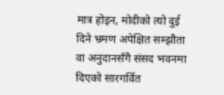मात्र होइन, मोदीको त्यो दुई दिने भ्रमण अपेक्षित सम्झौता वा अनुदानसँगै संसद भवनमा दिएको सारगर्वित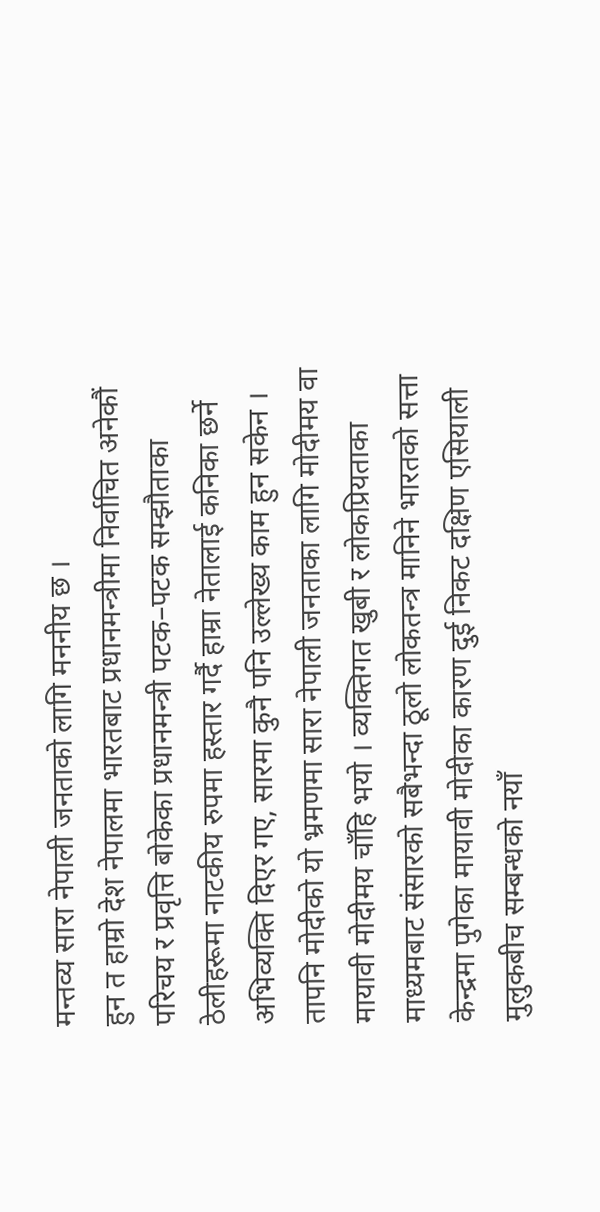मन्तव्य सारा नेपाली जनताको लागि मननीय छ ।
हुन त हाम्रो देश नेपालमा भारतबाट प्रधानमन्त्रीमा निर्वाचित अनेकौं परिचय र प्रवृत्ति बोकेका प्रधानमन्त्री पटक–पटक सम्झौताका ठेलीहरूमा नाटकीय रुपमा हस्तार गर्दै हाम्रा नेतालाई कनिका छर्ने अभिव्यक्ति दिएर गए, सारमा कुनै पनि उल्लेख्य काम हुन सकेन । तापनि मोदीको यो भ्रमणमा सारा नेपाली जनताका लागि मोदीमय वा मायावी मोदीमय चाँहि भयो । व्यक्तिगत खुबी र लोकप्रियताका माध्यमबाट संसारको सबैभन्दा ठूलो लोकतन्त्र मानिने भारतको सत्ता केन्द्रमा पुगेका मायावी मोदीका कारण दुई निकट दक्षिण एसियाली मुलुकबीच सम्बन्धको नयाँ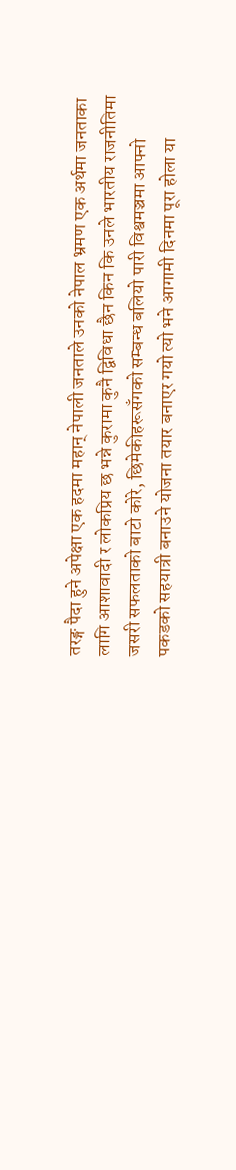तरङ्ग पैदा हुने अपेक्षा एक हदमा महान् नेपाली जनताले उनको नेपाल भ्रमण एक अर्थमा जनताका लागि आशावादी र लोकप्रिय छ भन्ने कुरामा कुनै द्विविधा छैन किन कि उनले भारतीय राजनीतिमा जसरी सफलताको बाटो कोरे, छिमेकीहरूसँगको सम्बन्ध बलियो पारी विश्वमञ्चमा आफ्नो पकडको सहयात्री बनाउने योजना तयार बनाएर गयो त्यो भने आगामी दिनमा पूरा होला या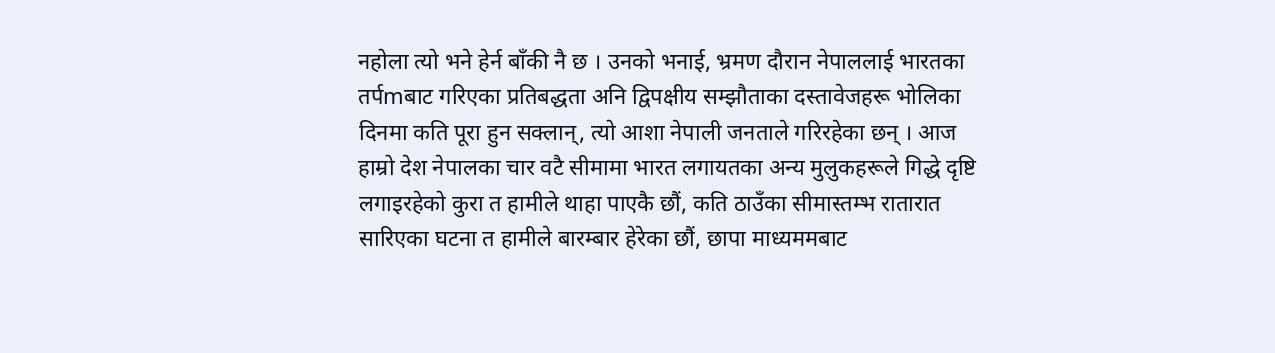नहोला त्यो भने हेर्न बाँकी नै छ । उनको भनाई, भ्रमण दौरान नेपाललाई भारतका तर्पmबाट गरिएका प्रतिबद्धता अनि द्विपक्षीय सम्झौताका दस्तावेजहरू भोलिका दिनमा कति पूरा हुन सक्लान्, त्यो आशा नेपाली जनताले गरिरहेका छन् । आज हाम्रो देश नेपालका चार वटै सीमामा भारत लगायतका अन्य मुलुकहरूले गिद्धे दृष्टि लगाइरहेको कुरा त हामीले थाहा पाएकै छौं, कति ठाउँका सीमास्तम्भ रातारात सारिएका घटना त हामीले बारम्बार हेरेका छौं, छापा माध्यममबाट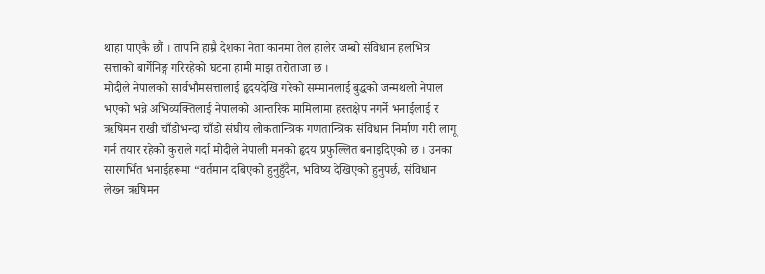थाहा पाएकै छौं । तापनि हाम्रै देशका नेता कानमा तेल हालेर जम्बो संविधान हलभित्र सत्ताको बार्गेनिङ्ग गरिरहेको घटना हामी माझ तरोताजा छ ।
मोदीले नेपालको सार्वभौमसत्तालाई हृदयदेखि गरेको सम्मानलाई बुद्धको जन्मथलो नेपाल भएको भन्ने अभिव्यक्तिलाई नेपालको आन्तरिक मामिलामा हस्तक्षेप नगर्ने भनाईलाई र ऋषिमन राखी चाँडोभन्दा चाँडो संघीय लोकतान्त्रिक गणतान्त्रिक संविधान निर्माण गरी लागू गर्न तयार रहेको कुराले गर्दा मोदीले नेपाली मनको हृदय प्रफुल्लित बनाइदिएको छ । उनका सारगर्भित भनाईहरूमा “वर्तमान दबिएको हुनुहुँदैन, भविष्य देखिएको हुनुपर्छ, संविधान लेख्न ऋषिमन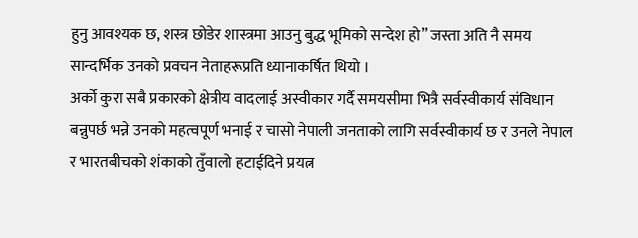हुनु आवश्यक छ, शस्त्र छोडेर शास्त्रमा आउनु बुद्ध भूमिको सन्देश हो” जस्ता अति नै समय सान्दर्भिक उनको प्रवचन नेताहरूप्रति ध्यानाकर्षित थियो ।
अर्को कुरा सबै प्रकारको क्षेत्रीय वादलाई अस्वीकार गर्दै समयसीमा भित्रै सर्वस्वीकार्य संविधान बन्नुपर्छ भन्ने उनको महत्वपूर्ण भनाई र चासो नेपाली जनताको लागि सर्वस्वीकार्य छ र उनले नेपाल र भारतबीचको शंकाको तुँवालो हटाईदिने प्रयत्न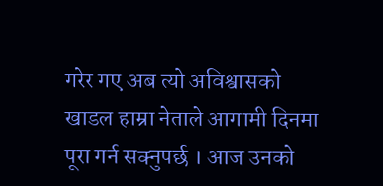गरेर गए अब त्यो अविश्वासको खाडल हाम्रा नेताले आगामी दिनमा पूरा गर्न सक्नुपर्छ । आज उनको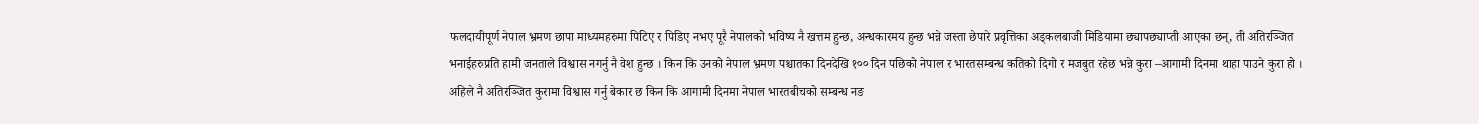फलदायीपूर्ण नेपाल भ्रमण छापा माध्यमहरुमा पिटिए र पिडिए नभए पूरै नेपालको भविष्य नै खत्तम हुन्छ, अन्धकारमय हुन्छ भन्ने जस्ता छेपारे प्रवृत्तिका अड्कलबाजी मिडियामा छ्यापछ्याप्ती आएका छन्, ती अतिरञ्जित भनाईहरुप्रति हामी जनताले विश्वास नगर्नु नै वेश हुन्छ । किन कि उनको नेपाल भ्रमण पश्चातका दिनदेखि १०० दिन पछिको नेपाल र भारतसम्बन्ध कतिको दिगो र मजबुत रहेछ भन्ने कुरा –आगामी दिनमा थाहा पाउने कुरा हो । अहिले नै अतिरञ्जित कुरामा विश्वास गर्नु बेकार छ किन कि आगामी दिनमा नेपाल भारतबीचको सम्बन्ध नङ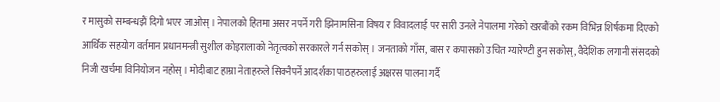र मासुको सम्बन्धझैं दिगो भएर जाओस् । नेपालको हितमा असर नपर्ने गरी झिनामसिना विषय र विवादलाई पर सारी उनले नेपालमा गरेको खरबौंको रकम विभिन्न शिर्षकमा दिएको आर्थिक सहयोग वर्तमान प्रधानमन्त्री सुशील कोइरालाको नेतृत्वको सरकारले गर्न सकोस् । जनताको गाँस, बास र कपासको उचित ग्यारेण्टी हुन सकोस्, वैदेशिक लगानी संसदको निजी खर्चमा विनियोजन नहोस् । मोदीबाट हाम्रा नेताहरुले सिक्नैपर्ने आदर्शका पाठहरुलाई अक्षरस पालना गर्दै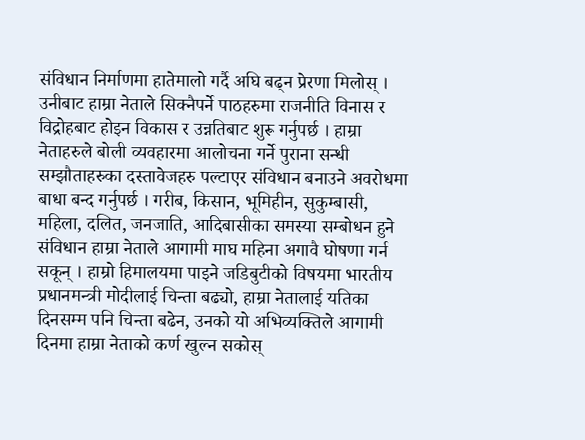संविधान निर्माणमा हातेमालो गर्दै अघि बढ्न प्रेरणा मिलोस् । उनीबाट हाम्रा नेताले सिक्नैपर्ने पाठहरुमा राजनीति विनास र विद्रोहबाट होइन विकास र उन्नतिबाट शुरू गर्नुपर्छ । हाम्रा नेताहरुले बोली व्यवहारमा आलोचना गर्ने पुराना सन्धी सम्झौताहरुका दस्तावेजहरु पल्टाएर संविधान बनाउने अवरोधमा बाधा बन्द गर्नुपर्छ । गरीब, किसान, भूमिहीन, सुकुम्बासी, महिला, दलित, जनजाति, आदिबासीका समस्या सम्बोधन हुने संविधान हाम्रा नेताले आगामी माघ महिना अगावै घोषणा गर्न सकून् । हाम्रो हिमालयमा पाइने जडिबुटीको विषयमा भारतीय प्रधानमन्त्री मोदीलाई चिन्ता बढ्यो, हाम्रा नेतालाई यतिका दिनसम्म पनि चिन्ता बढेन, उनको यो अभिव्यक्तिले आगामी दिनमा हाम्रा नेताको कर्ण खुल्न सकोस्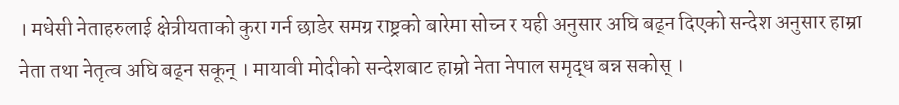। मधेसी नेताहरुलाई क्षेत्रीयताको कुरा गर्न छाडेर समग्र राष्ट्रको बारेमा सोच्न र यही अनुसार अघि बढ्न दिएको सन्देश अनुसार हाम्रा नेता तथा नेतृत्व अघि बढ्न सकून् । मायावी मोदीको सन्देशबाट हाम्रो नेता नेपाल समृद्ध बन्न सकोस् ।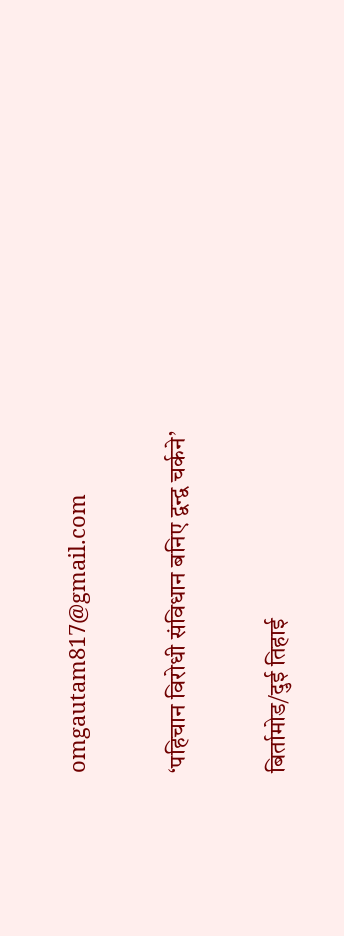omgautam817@gmail.com

‘पहिचान विरोधी संविधान बनिए द्वन्द्व चर्कने’

बिर्तामोड/दुई तिहाई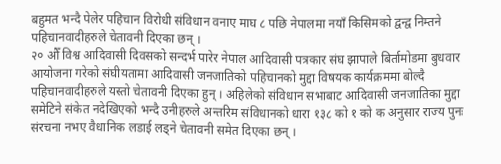बहुमत भन्दै पेलेर पहिचान विरोधी संविधान वनाए माघ ८ पछि नेपालमा नयाँ किसिमको द्वन्द्व निम्तने पहिचानवादीहरुले चेतावनी दिएका छन् ।
२० औँ विश्व आदिवासी दिवसको सन्दर्भ पारेर नेपाल आदिवासी पत्रकार संघ झापाले बिर्तामोडमा बुधवार आयोजना गरेको संघीयतामा आदिवासी जनजातिको पहिचानको मुद्दा विषयक कार्यक्रममा बोल्दै पहिचानवादीहरुले यस्तो चेतावनी दिएका हुन् । अहिलेको संविधान सभाबाट आदिवासी जनजातिका मुद्दा समेटिने संकेत नदेखिएको भन्दै उनीहरुले अन्तरिम संविधानको धारा १३८ को १ को क अनुसार राज्य पुनः संरचना नभए वैधानिक लडाई लड्ने चेतावनी समेत दिएका छन् ।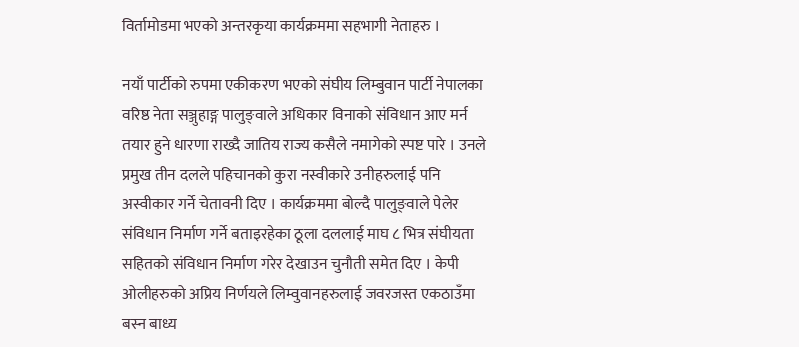विर्तामोडमा भएको अन्तरकृया कार्यक्रममा सहभागी नेताहरु ।

नयाँ पार्टीको रुपमा एकीकरण भएको संघीय लिम्बुवान पार्टी नेपालका वरिष्ठ नेता सञ्जुहाङ्ग पालुङ्वाले अधिकार विनाको संविधान आए मर्न तयार हुने धारणा राख्दै जातिय राज्य कसैले नमागेको स्पष्ट पारे । उनले प्रमुख तीन दलले पहिचानको कुरा नस्वीकारे उनीहरुलाई पनि अस्वीकार गर्ने चेतावनी दिए । कार्यक्रममा बोल्दै पालुङ्वाले पेलेर संविधान निर्माण गर्ने बताइरहेका ठूला दललाई माघ ८ भित्र संघीयता सहितको संविधान निर्माण गरेर देखाउन चुनौती समेत दिए । केपी ओलीहरुको अप्रिय निर्णयले लिम्वुवानहरुलाई जवरजस्त एकठाउँमा बस्न बाध्य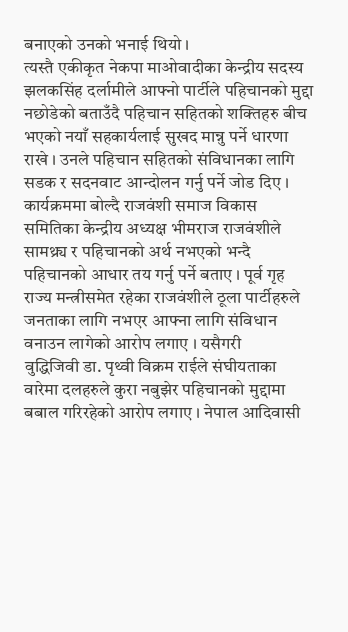बनाएको उनको भनाई थियो ।
त्यस्तै एकीकृत नेकपा माओवादीका केन्द्रीय सदस्य झलकसिंह दर्लामीले आफ्नो पार्टीले पहिचानको मुद्दा नछोडेको बताउँदै पहिचान सहितको शक्तिहरु बीच भएको नयाँ सहकार्यलाई सुखद मान्नु पर्ने धारणा राखे । उनले पहिचान सहितको संविधानका लागि सडक र सदनवाट आन्दोलन गर्नु पर्ने जोड दिए ।
कार्यक्रममा बोल्दै राजवंशी समाज विकास समितिका केन्द्रीय अध्यक्ष भीमराज राजवंशीले सामथ्र्य र पहिचानको अर्थ नभएको भन्दै पहिचानको आधार तय गर्नु पर्ने बताए । पूर्व गृह राज्य मन्त्रीसमेत रहेका राजवंशीले ठूला पार्टीहरुले जनताका लागि नभएर आफ्ना लागि संविधान वनाउन लागेको आरोप लगाए । यसैगरी
वुद्धिजिवी डा. पृथ्वी विक्रम राईले संघीयताका वारेमा दलहरुले कुरा नबुझेर पहिचानको मुद्दामा बबाल गरिरहेको आरोप लगाए । नेपाल आदिवासी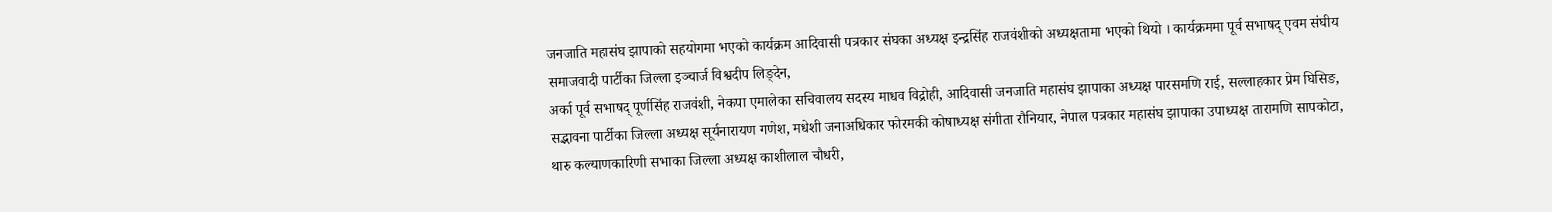जनजाति महासंघ झापाको सहयोगमा भएको कार्यक्रम आदिवासी पत्रकार संघका अध्यक्ष इन्द्रसिंह राजवंशीको अध्यक्षतामा भएको थियो । कार्यक्रममा पूर्व सभाषद् एवम संघीय समाजवादी पार्टीका जिल्ला इञ्चार्ज विश्वदीप लिङ्देन,
अर्का पूर्व सभाषद् पूर्णसिंह राजवंशी, नेकपा एमालेका सचिवालय सदस्य माधव विद्रोही, आदिवासी जनजाति महासंघ झापाका अध्यक्ष पारसमणि राई, सल्लाहकार प्रेम घिसिङ, सद्भावना पार्टीका जिल्ला अध्यक्ष सूर्यनारायण गणेश, मधेशी जनाअधिकार फोरमकी कोषाध्यक्ष संगीता रौनियार, नेपाल पत्रकार महासंघ झापाका उपाध्यक्ष तारामणि सापकोटा, थारु कल्याणकारिणी सभाका जिल्ला अध्यक्ष काशीलाल चौधरी,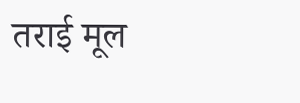तराई मूल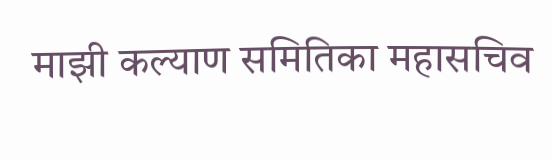माझी कल्याण समितिका महासचिव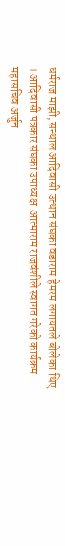धर्मराज माझी, सन्थाल आदिवासी उत्थान संघका वडाराम हेमरम लगायतले बोलेका थिए । आदिवासी पत्रकार संघका उपाध्यक्ष  आत्माराम राजवंशीले स्वागत गरेको कार्यक्रम महासचिव अर्जुन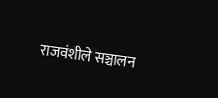राजवंशीले सञ्चालन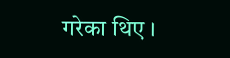गरेका थिए ।